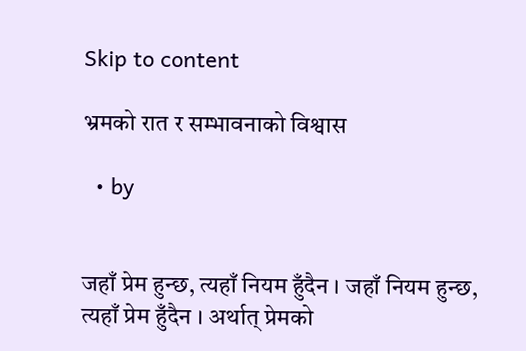Skip to content

भ्रमको रात र सम्भावनाको विश्वास

  • by


जहाँ प्रेम हुन्छ, त्यहाँ नियम हुँदैन । जहाँ नियम हुन्छ, त्यहाँ प्रेम हुँदैन । अर्थात् प्रेमको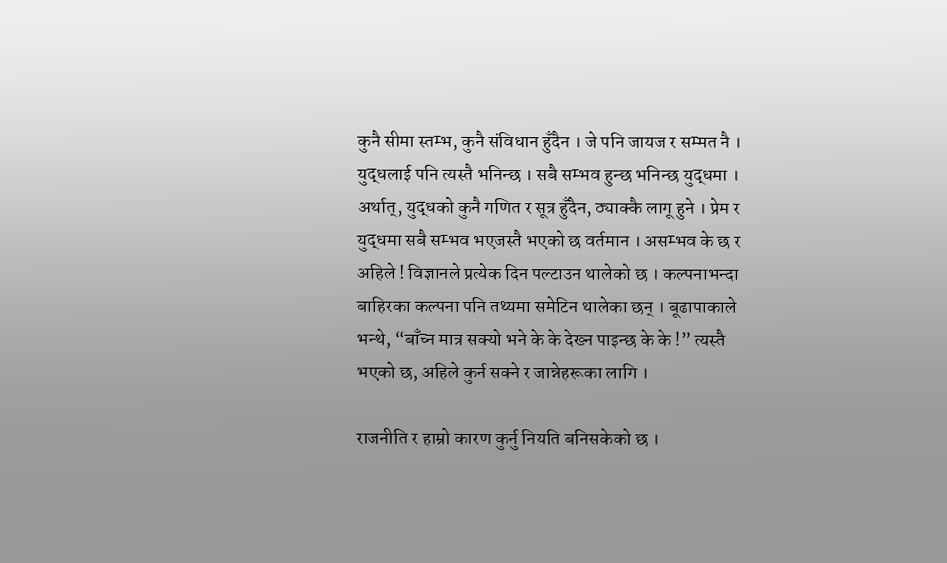कुनै सीमा स्तम्भ, कुनै संविधान हुँदैन । जे पनि जायज र सम्मत नै । युद्धलाई पनि त्यस्तै भनिन्छ । सबै सम्भव हुन्छ भनिन्छ युद्धमा । अर्थात्, युद्धको कुनै गणित र सूत्र हुँदैन, ठ्याक्कै लागू हुने । प्रेम र युद्धमा सबै सम्भव भएजस्तै भएको छ वर्तमान । असम्भव के छ र अहिले ! विज्ञानले प्रत्येक दिन पल्टाउन थालेको छ । कल्पनाभन्दा बाहिरका कल्पना पनि तथ्यमा समेटिन थालेका छन् । बूढापाकाले भन्थे, “बाँच्न मात्र सक्यो भने के के देख्न पाइन्छ के के !” त्यस्तै भएको छ, अहिले कुर्न सक्ने र जान्नेहरूका लागि ।

राजनीति र हाम्रो कारण कुर्नु नियति बनिसकेको छ ।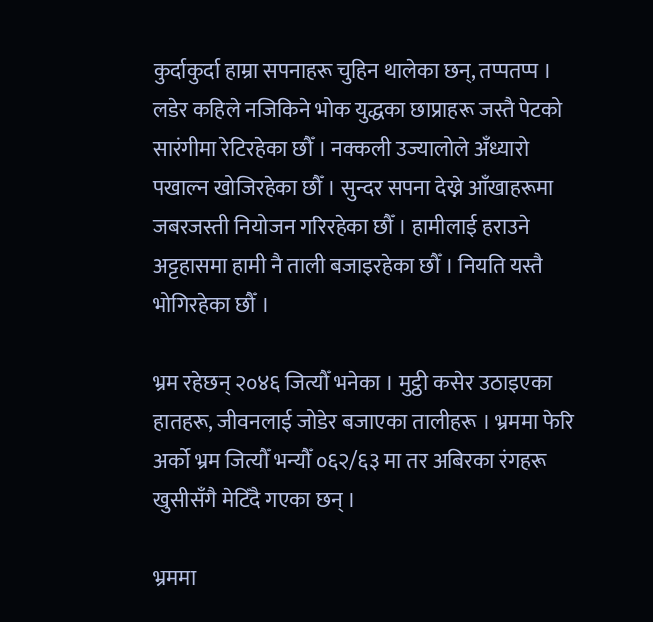कुर्दाकुर्दा हाम्रा सपनाहरू चुहिन थालेका छन्, तप्पतप्प । लडेर कहिले नजिकिने भोक युद्धका छाप्राहरू जस्तै पेटको सारंगीमा रेटिरहेका छौँ । नक्कली उज्यालोले अँध्यारो पखाल्न खोजिरहेका छौँ । सुन्दर सपना देख्ने आँखाहरूमा जबरजस्ती नियोजन गरिरहेका छौँ । हामीलाई हराउने अट्टहासमा हामी नै ताली बजाइरहेका छौँ । नियति यस्तै भोगिरहेका छौँ ।

भ्रम रहेछन् २०४६ जित्यौँ भनेका । मुट्ठी कसेर उठाइएका हातहरू, जीवनलाई जोडेर बजाएका तालीहरू । भ्रममा फेरि अर्को भ्रम जित्यौँ भन्यौँ ०६२/६३ मा तर अबिरका रंगहरू खुसीसँगै मेटिँदै गएका छन् ।

भ्रममा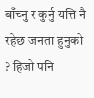बाँच्नु र कुर्नु यत्ति नै रहेछ जनता हुनुको ? हिजो पनि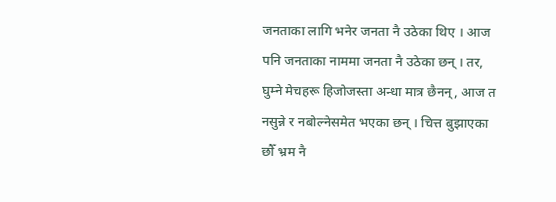जनताका लागि भनेर जनता नै उठेका थिए । आज पनि जनताका नाममा जनता नै उठेका छन् । तर, घुम्ने मेचहरू हिजोजस्ता अन्धा मात्र छैनन्, आज त नसुन्ने र नबोल्नेसमेत भएका छन् । चित्त बुझाएका छौँ भ्रम नै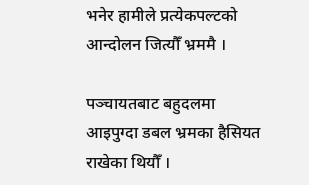भनेर हामीले प्रत्येकपल्टको आन्दोलन जित्यौँ भ्रममै ।

पञ्चायतबाट बहुदलमा आइपुग्दा डबल भ्रमका हैसियत राखेका थियौँ ।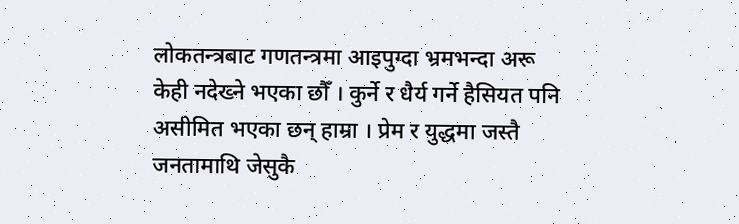लोकतन्त्रबाट गणतन्त्रमा आइपुग्दा भ्रमभन्दा अरू केही नदेख्ने भएका छौँ । कुर्ने र धैर्य गर्ने हैसियत पनि असीमित भएका छन् हाम्रा । प्रेम र युद्धमा जस्तै जनतामाथि जेसुकै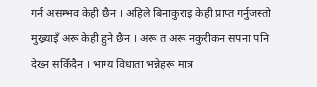गर्न असम्भव केही छैन । अहिले बिनाकुराइ केही प्राप्त गर्नुजस्तो मुख्र्याइँ अरू केही हुने छैन । अरू त अरू नकुरीकन सपना पनि देख्न सकिँदैन । भाग्य विधाता भन्नेहरू मात्र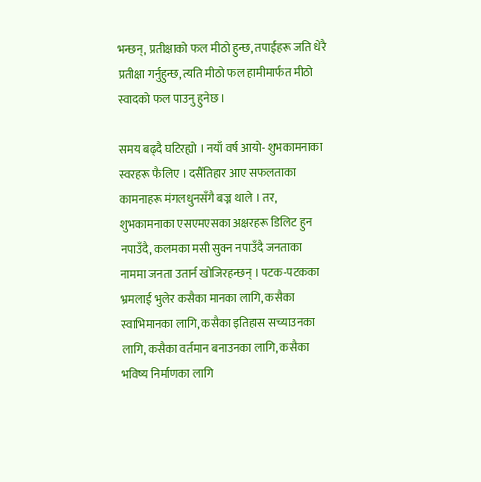भन्छन्, प्रतीक्षाको फल मीठो हुन्छ, तपाईंहरू जति धेरै प्रतीक्षा गर्नुहुन्छ, त्यति मीठो फल हामीमार्फत मीठो स्वादको फल पाउनु हुनेछ ।

समय बढ्दै घटिरह्यो । नयाँ वर्ष आयो- शुभकामनाका स्वरहरू फैलिए । दसैँतिहार आए सफलताका कामनाहरू मंगलधुनसँगै बज्न थाले । तर, शुभकामनाका एसएमएसका अक्षरहरू डिलिट हुन नपाउँदै, कलमका मसी सुक्न नपाउँदै जनताका नाममा जनता उतार्न खोजिरहन्छन् । पटक-पटकका भ्रमलाई भुलेर कसैका मानका लागि, कसैका स्वाभिमानका लागि, कसैका इतिहास सच्याउनका लागि, कसैका वर्तमान बनाउनका लागि, कसैका भविष्य निर्माणका लागि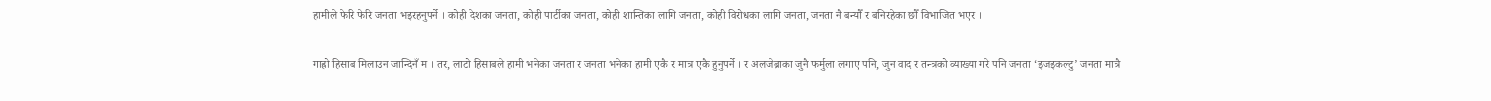हामीले फेरि फेरि जनता भइरहनुपर्ने । कोही देशका जनता, कोही पार्टीका जनता, कोही शान्तिका लागि जनता, कोही विरोधका लागि जनता, जनता नै बन्यौँ र बनिरहेका छौँ विभाजित भएर ।

गाह्रो हिसाब मिलाउन जान्दिनँ म । तर, लाटो हिसाबले हामी भनेका जनता र जनता भनेका हामी एकै र मात्र एकै हुनुपर्ने । र अलजेब्राका जुनै फर्मुला लगाए पनि, जुन वाद र तन्त्रको व्याख्या गरे पनि जनता ‘इजइकल्टु’ जनता मात्रै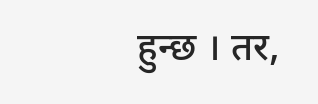हुन्छ । तर,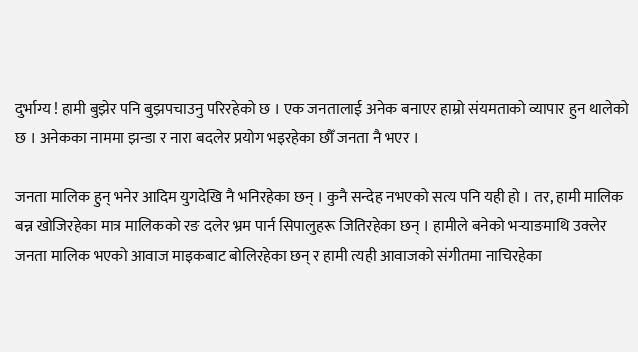दुर्भाग्य ! हामी बुझेर पनि बुझपचाउनु परिरहेको छ । एक जनतालाई अनेक बनाएर हाम्रो संयमताको व्यापार हुन थालेको छ । अनेकका नाममा झन्डा र नारा बदलेर प्रयोग भइरहेका छौँ जनता नै भएर ।

जनता मालिक हुन् भनेर आदिम युगदेखि नै भनिरहेका छन् । कुनै सन्देह नभएको सत्य पनि यही हो । तर, हामी मालिक बन्न खोजिरहेका मात्र मालिकको रङ दलेर भ्रम पार्न सिपालुहरू जितिरहेका छन् । हामीले बनेको भर्‍याङमाथि उक्लेर जनता मालिक भएको आवाज माइकबाट बोलिरहेका छन् र हामी त्यही आवाजको संगीतमा नाचिरहेका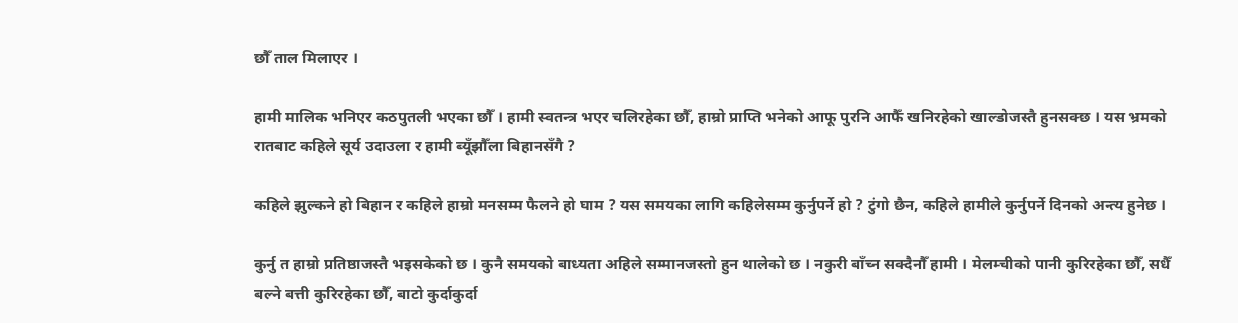छौँ ताल मिलाएर ।

हामी मालिक भनिएर कठपुतली भएका छौँ । हामी स्वतन्त्र भएर चलिरहेका छौँ, हाम्रो प्राप्ति भनेको आफू पुरनि आफैँ खनिरहेको खाल्डोजस्तै हुनसक्छ । यस भ्रमको रातबाट कहिले सूर्य उदाउला र हामी ब्यूँझौँला बिहानसँगै ?

कहिले झुल्कने हो बिहान र कहिले हाम्रो मनसम्म फैलने हो घाम ? यस समयका लागि कहिलेसम्म कुर्नुपर्ने हो ? टुंगो छैन, कहिले हामीले कुर्नुपर्ने दिनको अन्त्य हुनेछ ।

कुर्नु त हाम्रो प्रतिष्ठाजस्तै भइसकेको छ । कुनै समयको बाध्यता अहिले सम्मानजस्तो हुन थालेको छ । नकुरी बाँच्न सक्दैनौँ हामी । मेलम्चीको पानी कुरिरहेका छौँ, सधैँ बल्ने बत्ती कुरिरहेका छौँ, बाटो कुर्दाकुर्दा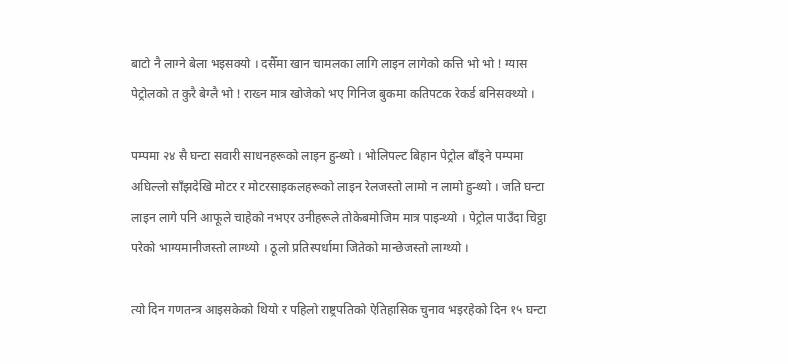बाटो नै लाग्ने बेला भइसक्यो । दसैँमा खान चामलका लागि लाइन लागेको कत्ति भो भो ! ग्यास पेट्रोलको त कुरै बेग्लै भो ! राख्न मात्र खोजेको भए गिनिज बुकमा कतिपटक रेकर्ड बनिसक्थ्यो ।

पम्पमा २४ सै घन्टा सवारी साधनहरूको लाइन हुन्थ्यो । भोलिपल्ट बिहान पेट्रोल बाँड्ने पम्पमा अघिल्लो साँझदेखि मोटर र मोटरसाइकलहरूको लाइन रेलजस्तो लामो न लामो हुन्थ्यो । जति घन्टा लाइन लागे पनि आफूले चाहेको नभएर उनीहरूले तोकेबमोजिम मात्र पाइन्थ्यो । पेट्रोल पाउँदा चिट्ठा परेको भाग्यमानीजस्तो लाग्थ्यो । ठूलो प्रतिस्पर्धामा जितेको मान्छेजस्तो लाग्थ्यो ।

त्यो दिन गणतन्त्र आइसकेको थियो र पहिलो राष्ट्रपतिको ऐतिहासिक चुनाव भइरहेको दिन १५ घन्टा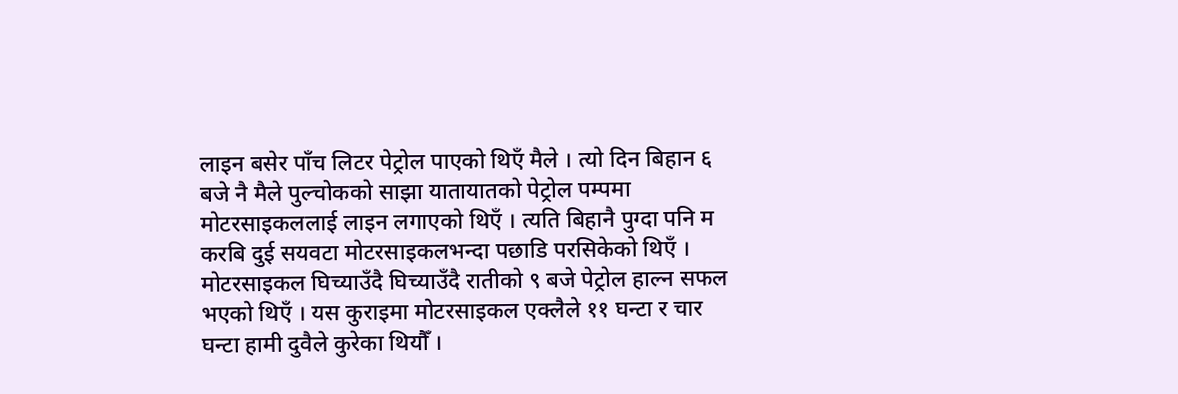लाइन बसेर पाँच लिटर पेट्रोल पाएको थिएँ मैले । त्यो दिन बिहान ६ बजे नै मैले पुल्चोकको साझा यातायातको पेट्रोल पम्पमा मोटरसाइकललाई लाइन लगाएको थिएँ । त्यति बिहानै पुग्दा पनि म करबि दुई सयवटा मोटरसाइकलभन्दा पछाडि परसिकेको थिएँ । मोटरसाइकल घिच्याउँदै घिच्याउँदै रातीको ९ बजे पेट्रोल हाल्न सफल भएको थिएँ । यस कुराइमा मोटरसाइकल एक्लैले ११ घन्टा र चार घन्टा हामी दुवैले कुरेका थियौँ ।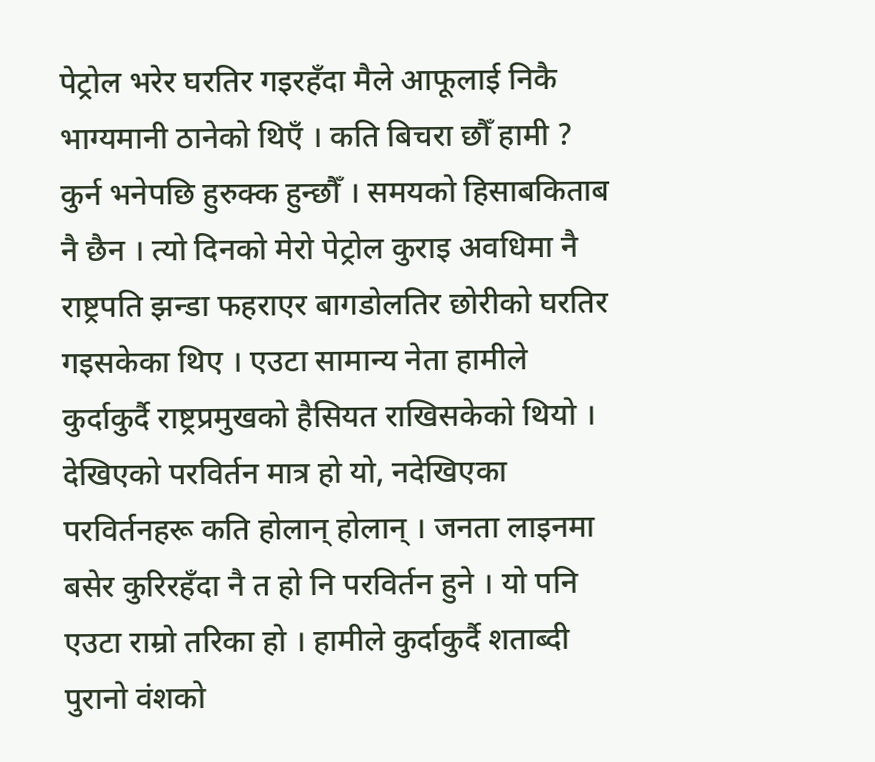पेट्रोल भरेर घरतिर गइरहँदा मैले आफूलाई निकै भाग्यमानी ठानेको थिएँ । कति बिचरा छौँ हामी ? कुर्न भनेपछि हुरुक्क हुन्छौँ । समयको हिसाबकिताब नै छैन । त्यो दिनको मेरो पेट्रोल कुराइ अवधिमा नै राष्ट्रपति झन्डा फहराएर बागडोलतिर छोरीको घरतिर गइसकेका थिए । एउटा सामान्य नेता हामीले कुर्दाकुर्दै राष्ट्रप्रमुखको हैसियत राखिसकेको थियो । देखिएको परविर्तन मात्र हो यो, नदेखिएका परविर्तनहरू कति होलान् होलान् । जनता लाइनमा बसेर कुरिरहँदा नै त हो नि परविर्तन हुने । यो पनि एउटा राम्रो तरिका हो । हामीले कुर्दाकुर्दै शताब्दी पुरानो वंशको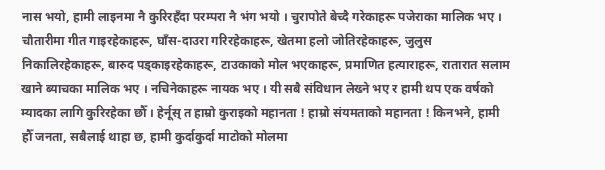नास भयो, हामी लाइनमा नै कुरिरहँदा परम्परा नै भंग भयो । चुरापोते बेच्दै गरेकाहरू पजेराका मालिक भए । चौतारीमा गीत गाइरहेकाहरू, घाँस-दाउरा गरिरहेकाहरू, खेतमा हलो जोतिरहेकाहरू, जुलुस निकालिरहेकाहरू, बारुद पड्काइरहेकाहरू, टाउकाको मोल भएकाहरू, प्रमाणित हत्याराहरू, रातारात सलाम खाने ब्याचका मालिक भए । नचिनेकाहरू नायक भए । यी सबै संविधान लेख्ने भए र हामी थप एक वर्षको म्यादका लागि कुरिरहेका छौँ । हेर्नूस् त हाम्रो कुराइको महानता ! हाम्रो संयमताको महानता ! किनभने, हामी हौँ जनता, सबैलाई थाहा छ, हामी कुर्दाकुर्दा माटोको मोलमा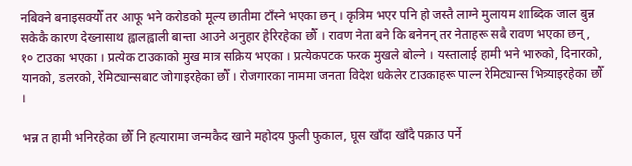नबिक्ने बनाइसक्यौँ तर आफू भने करोडको मूल्य छातीमा टाँस्ने भएका छन् । कृत्रिम भएर पनि हो जस्तै लाग्ने मुलायम शाब्दिक जाल बुन्न सकेकै कारण देख्नासाथ ह्वालह्वाली बान्ता आउने अनुहार हेरिरहेका छौँ । रावण नेता बने कि बनेनन् तर नेताहरू सबै रावण भएका छन्, १० टाउका भएका । प्रत्येक टाउकाको मुख मात्र सक्रिय भएका । प्रत्येकपटक फरक मुखले बोल्ने । यस्तालाई हामी भने भारुको, दिनारको, यानको, डलरको, रेमिट्यान्सबाट जोगाइरहेका छौँ । रोजगारका नाममा जनता विदेश धकेलेर टाउकाहरू पाल्न रेमिट्यान्स भित्र्याइरहेका छौँ ।

भन्न त हामी भनिरहेका छौँ नि हत्यारामा जन्मकैद खाने महोदय फुली फुकाल, घूस खाँदा खाँदै पक्राउ पर्ने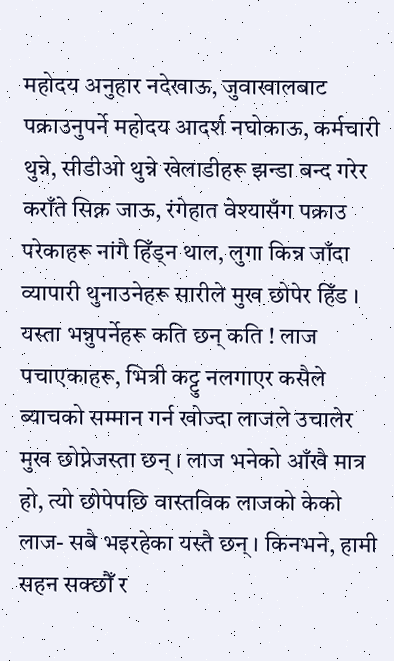महोदय अनुहार नदेखाऊ, जुवाखालबाट पक्राउनुपर्ने महोदय आदर्श नघोकाऊ, कर्मचारी थुन्ने, सीडीओ थुन्ने खेलाडीहरू झन्डा बन्द गरेर कराँते सिक्न जाऊ, रंगेहात वेश्यासँग पक्राउ परेकाहरू नांगै हिँड्न थाल, लुगा किन्न जाँदा व्यापारी थुनाउनेहरू सारीले मुख छोपेर हिँड । यस्ता भन्नुपर्नेहरू कति छन् कति ! लाज पचाएकाहरू, भित्री कट्टु नलगाएर कसैले ब्याचको सम्मान गर्न खोज्दा लाजले उचालेर मुख छोप्नेजस्ता छन् । लाज भनेको आँखै मात्र हो, त्यो छोपेपछि वास्तविक लाजको केको लाज- सबै भइरहेका यस्तै छन् । किनभने, हामी सहन सक्छौँ र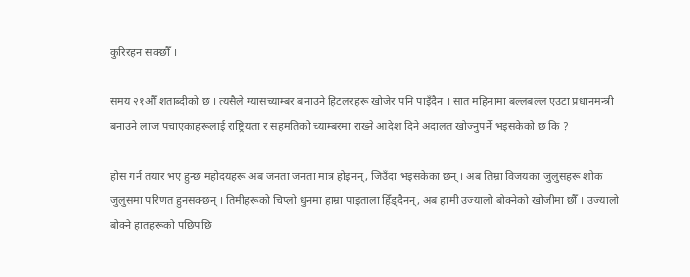कुरिरहन सक्छौँ ।

समय २१औँ शताब्दीको छ । त्यसैले ग्यासच्याम्बर बनाउने हिटलरहरू खोजेर पनि पाइँदैन । सात महिनामा बल्लबल्ल एउटा प्रधानमन्त्री बनाउने लाज पचाएकाहरूलाई राष्ट्रियता र सहमतिको च्याम्बरमा राख्ने आदेश दिने अदालत खोज्नुपर्ने भइसकेको छ कि ?

होस गर्न तयार भए हुन्छ महोदयहरू अब जनता जनता मात्र होइनन्, जिउँदा भइसकेका छन् । अब तिम्रा विजयका जुलुसहरू शोक जुलुसमा परिणत हुनसक्छन् । तिमीहरूको चिप्लो धुनमा हाम्रा पाइताला हिँड्दैनन्, अब हामी उज्यालो बोक्नेको खोजीमा छौँ । उज्यालो बोक्ने हातहरूको पछिपछि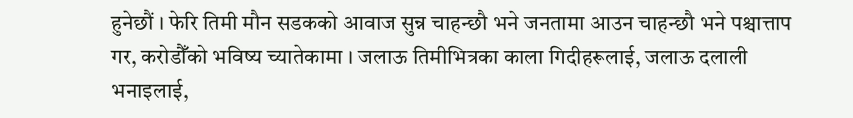हुनेछौं । फेरि तिमी मौन सडकको आवाज सुन्न चाहन्छौ भने जनतामा आउन चाहन्छौ भने पश्चात्ताप गर, करोडौँको भविष्य च्यातेकामा । जलाऊ तिमीभित्रका काला गिदीहरूलाई, जलाऊ दलाली भनाइलाई,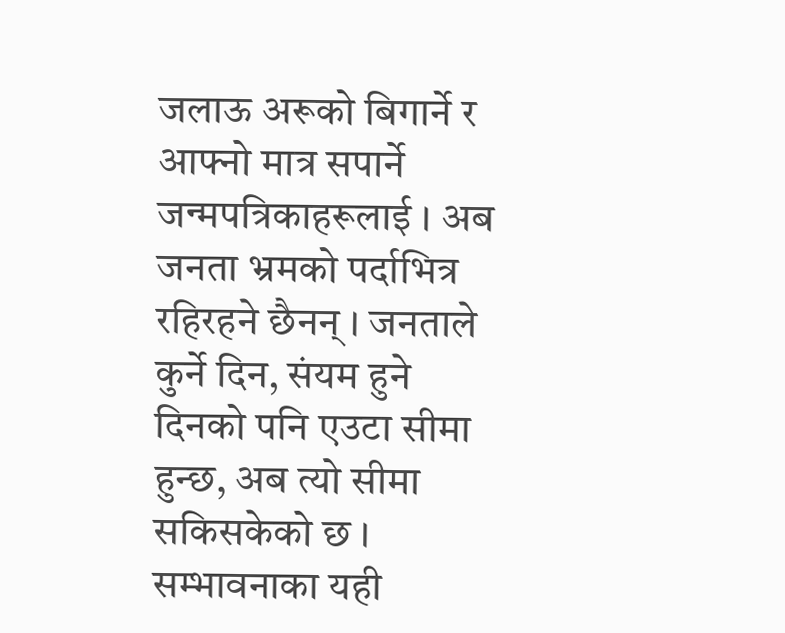जलाऊ अरूको बिगार्ने र आफ्नो मात्र सपार्ने जन्मपत्रिकाहरूलाई । अब जनता भ्रमको पर्दाभित्र रहिरहने छैनन् । जनताले कुर्ने दिन, संयम हुने दिनको पनि एउटा सीमा हुन्छ, अब त्यो सीमा सकिसकेको छ । सम्भावनाका यही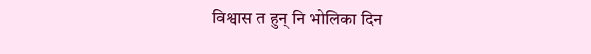विश्वास त हुन् नि भोलिका दिन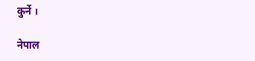कुर्ने ।

नेपाल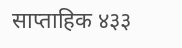साप्ताहिक ४३३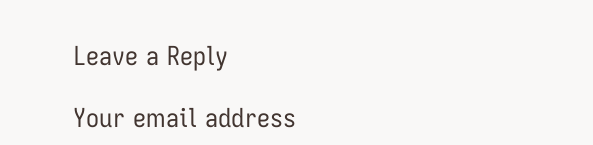Leave a Reply

Your email address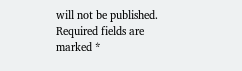will not be published. Required fields are marked *